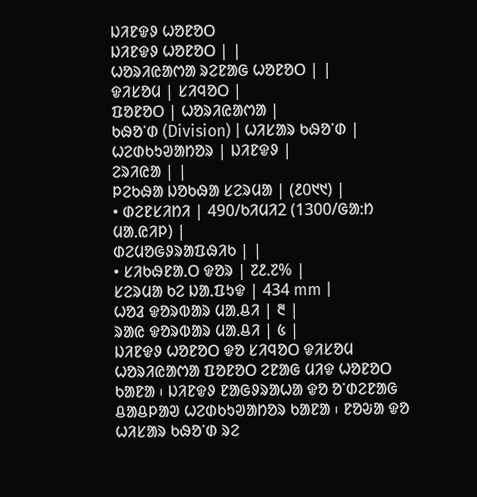ᱡᱤᱱᱫᱽ ᱦᱚᱱᱚᱛ
ᱡᱤᱱᱫᱽ ᱦᱚᱱᱚᱛ | |
ᱦᱚᱨᱤᱭᱟᱬᱟ ᱨᱮᱱᱟᱜ ᱦᱚᱱᱚᱛ | |
ᱫᱤᱥᱚᱢ | ᱥᱤᱧᱚᱛ |
ᱯᱚᱱᱚᱛ | ᱦᱚᱨᱤᱭᱟᱬᱟ |
ᱠᱷᱚᱸᱰ (Division) | ᱦᱤᱥᱟᱨ ᱠᱷᱚᱸᱰ |
ᱦᱮᱰᱠᱩᱣᱟᱴᱚᱨ | ᱡᱤᱱᱫᱽ |
ᱮᱨᱤᱭᱟ | |
ᱞᱮᱠᱷᱟ ᱡᱚᱠᱷᱟ ᱥᱮᱨᱢᱟ | (᱒᱐᱑᱑) |
• ᱰᱮᱱᱥᱤᱴᱤ | 490/ᱠᱤᱢᱤ2 (1300/ᱜᱟᱺᱴ ᱢᱟᱹᱭᱤᱞ) |
ᱰᱮᱢᱚᱜᱽᱨᱟᱯᱷᱤᱠ | |
• ᱥᱤᱠᱷᱱᱟᱹᱛ ᱫᱚᱨ | ᱗᱒ᱹ᱗% |
ᱥᱮᱨᱢᱟ ᱠᱮ ᱡᱟᱹᱯᱩᱫ | 434 mm |
ᱦᱚᱲ ᱫᱚᱨᱵᱟᱨ ᱢᱟᱹᱪᱤ | ᱓ |
ᱨᱟᱭ ᱫᱚᱨᱵᱟᱨ ᱢᱟᱹᱪᱤ | ᱕ |
ᱡᱤᱱᱫᱽ ᱦᱚᱱᱚᱛ ᱫᱚ ᱥᱤᱧᱚᱛ ᱫᱤᱥᱚᱢ ᱦᱚᱨᱤᱭᱟᱬᱟ ᱯᱚᱱᱚᱛ ᱮᱱᱟᱜ ᱢᱤᱫ ᱦᱚᱱᱚᱛ ᱠᱟᱱᱟ ᱾ ᱡᱤᱱᱫᱽ ᱱᱟᱜᱽᱨᱟᱦᱟ ᱫᱚ ᱚᱸᱰᱮᱱᱟᱜ ᱪᱟᱪᱞᱟᱣ ᱦᱮᱰᱠᱩᱣᱟᱴᱚᱨ ᱠᱟᱱᱟ ᱾ ᱱᱚᱶᱟ ᱫᱚ ᱦᱤᱥᱟᱨ ᱠᱷᱚᱸᱰ ᱨᱮ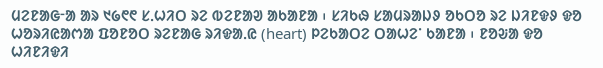ᱢᱮᱱᱟᱜᱼᱟ ᱟᱨ ᱑᱙᱖᱖ ᱥᱹᱦᱤᱛ ᱨᱮ ᱵᱮᱱᱟᱣ ᱟᱠᱟᱱᱟ ᱾ ᱥᱤᱠᱷ ᱥᱟᱢᱨᱟᱡᱽ ᱚᱠᱛᱚ ᱨᱮ ᱡᱤᱱᱫᱽ ᱫᱚ ᱦᱚᱨᱤᱭᱟᱬᱟ ᱯᱚᱱᱚᱛ ᱨᱮᱱᱟᱜ ᱨᱤᱫᱟᱹᱭ (heart) ᱞᱮᱠᱟᱛᱮ ᱛᱟᱦᱮᱸ ᱠᱟᱱᱟ ᱾ ᱱᱚᱶᱟ ᱫᱚ ᱦᱤᱱᱤᱫᱤ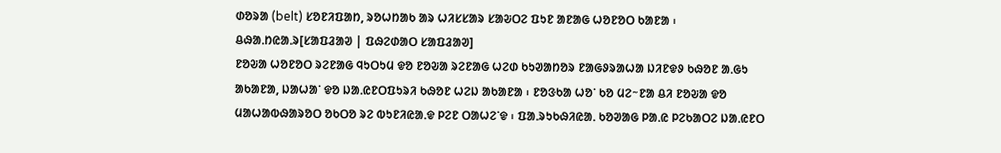ᱰᱚᱨᱟ (belt) ᱥᱚᱱᱤᱯᱟᱴ, ᱨᱚᱦᱴᱟᱠ ᱟᱨ ᱦᱤᱥᱥᱟᱨ ᱥᱟᱶᱛᱮ ᱯᱩᱱ ᱟᱱᱟᱜ ᱦᱚᱱᱚᱛ ᱠᱟᱱᱟ ᱾
ᱪᱷᱟᱹᱴᱭᱟᱹᱨ[ᱥᱟᱯᱲᱟᱣ | ᱯᱷᱮᱰᱟᱛ ᱥᱟᱯᱲᱟᱣ]
ᱱᱚᱶᱟ ᱦᱚᱱᱚᱛ ᱨᱮᱱᱟᱜ ᱧᱩᱛᱩᱢ ᱫᱚ ᱱᱚᱶᱟ ᱨᱮᱱᱟᱜ ᱦᱮᱰ ᱠᱩᱣᱟᱴᱚᱨ ᱱᱟᱜᱽᱨᱟᱦᱟ ᱡᱤᱱᱫᱽ ᱠᱷᱚᱱ ᱟᱹᱜᱩ ᱟᱠᱟᱱᱟ, ᱡᱟᱦᱟᱸ ᱫᱚ ᱡᱟᱹᱭᱱᱛᱯᱩᱨᱤ ᱠᱷᱚᱱ ᱦᱮᱡ ᱟᱠᱟᱱᱟ ᱾ ᱱᱚᱝᱠᱟ ᱦᱚᱸ ᱠᱚ ᱢᱮᱻᱱᱟ ᱪᱤ ᱱᱚᱶᱟ ᱫᱚ ᱢᱟᱦᱟᱵᱷᱟᱨᱚᱛ ᱚᱠᱛᱚ ᱨᱮ ᱵᱩᱱᱤᱭᱟᱹᱫ ᱞᱮᱱ ᱛᱟᱦᱮᱸᱫ ᱾ ᱯᱟᱹᱨᱩᱠᱷᱤᱭᱟᱹ ᱠᱚᱣᱟᱜ ᱞᱟᱹᱭ ᱞᱮᱠᱟᱛᱮ ᱡᱟᱹᱭᱱᱛ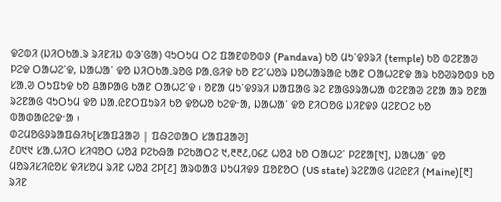ᱫᱮᱵᱤ (ᱡᱤᱛᱠᱟᱹᱨ ᱨᱤᱱᱤᱡ ᱵᱳᱸᱜᱟ) ᱧᱩᱛᱩᱢ ᱛᱮ ᱯᱟᱱᱰᱚᱵᱽ (Pandava) ᱠᱚ ᱢᱩᱸᱫᱽᱨᱤ (temple) ᱠᱚ ᱵᱮᱱᱟᱣ ᱞᱮᱫ ᱛᱟᱦᱮᱸᱫ, ᱡᱟᱦᱟᱸ ᱫᱚ ᱡᱤᱛᱠᱟᱹᱨᱚᱜ ᱞᱟᱹᱜᱤᱫ ᱠᱚ ᱱᱮᱸᱦᱚᱨ ᱡᱚᱦᱟᱨᱟᱭ ᱠᱟᱱ ᱛᱟᱦᱮᱱᱫ ᱟᱨ ᱠᱚᱣᱨᱚᱵᱽ ᱠᱚ ᱥᱟᱹᱣ ᱛᱩᱯᱩᱫ ᱠᱚ ᱪᱟᱞᱟᱜ ᱠᱟᱱ ᱛᱟᱦᱮᱸᱫ ᱾ ᱚᱱᱟ ᱢᱩᱸᱫᱽᱨᱤ ᱡᱟᱯᱟᱜ ᱨᱮ ᱱᱟᱜᱽᱨᱟᱦᱟ ᱵᱮᱱᱟᱣ ᱮᱱᱟ ᱟᱨ ᱚᱱᱟ ᱨᱮᱱᱟᱜ ᱧᱩᱛᱩᱢ ᱫᱚ ᱡᱟᱹᱭᱱᱛᱯᱩᱨᱤ ᱠᱚ ᱫᱚᱦᱚ ᱠᱮᱫᱼᱟ, ᱡᱟᱦᱟᱸ ᱫᱚ ᱱᱤᱛᱚᱜ ᱡᱤᱱᱫᱽ ᱢᱮᱱᱛᱮ ᱠᱚ ᱵᱟᱰᱟᱭᱮᱫᱼᱟ ᱾
ᱰᱮᱢᱚᱜᱽᱨᱟᱯᱷᱤᱠ[ᱥᱟᱯᱲᱟᱣ | ᱯᱷᱮᱰᱟᱛ ᱥᱟᱯᱲᱟᱣ]
᱒᱐᱑᱑ ᱥᱟᱹᱦᱤᱛ ᱥᱤᱧᱚᱛ ᱦᱚᱲ ᱞᱮᱠᱷᱟ ᱞᱮᱠᱟᱛᱮ ᱑,᱓᱓᱒,᱐᱔᱒ ᱦᱚᱲ ᱠᱚ ᱛᱟᱦᱮᱸ ᱞᱮᱱᱟ[᱑], ᱡᱟᱦᱟᱸ ᱫᱚ ᱢᱚᱨᱤᱥᱤᱭᱚᱥ ᱫᱤᱥᱚᱢ ᱨᱤᱱ ᱦᱚᱲ ᱮᱞ[᱒] ᱟᱨᱵᱟᱝ ᱡᱩᱢᱤᱫᱽ ᱯᱚᱱᱚᱛ (US state) ᱨᱮᱱᱟᱜ ᱢᱮᱭᱱᱤ (Maine)[᱓] ᱨᱤᱱ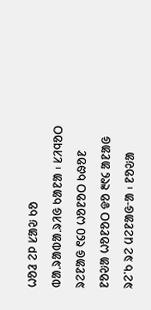ᱦᱚᱲ ᱮᱞ ᱥᱟᱶ ᱠᱚ ᱵᱟᱹᱨᱟᱵᱟᱹᱨᱤᱜ ᱠᱟᱱᱟ ᱾ ᱥᱤᱧᱚᱛ ᱨᱮᱱᱟᱜ ᱖᱔᱐ ᱦᱚᱱᱚᱛ ᱠᱷᱚᱱ ᱱᱚᱶᱟ ᱦᱚᱱᱚᱛ ᱫᱚ ᱓᱖᱔ ᱟᱱᱟᱜ ᱨᱮᱸᱠ ᱨᱮ ᱢᱮᱱᱟᱜᱼᱟ ᱾ ᱱᱚᱶᱟ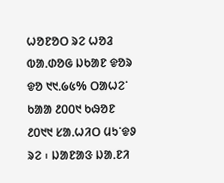ᱦᱚᱱᱚᱛ ᱨᱮ ᱦᱚᱲ ᱵᱟᱹᱰᱚᱜ ᱡᱠᱟᱱ ᱫᱚᱨ ᱫᱚ ᱑᱑ᱹ᱙᱕% ᱛᱟᱦᱮᱸ ᱠᱟᱟ ᱒᱐᱐᱑ ᱠᱷᱚᱱ ᱒᱐᱑᱑ ᱥᱟᱹᱦᱤᱛ ᱢᱩᱸᱫᱽ ᱨᱮ ᱾ ᱡᱟᱱᱟᱝ ᱡᱟᱹᱱᱤ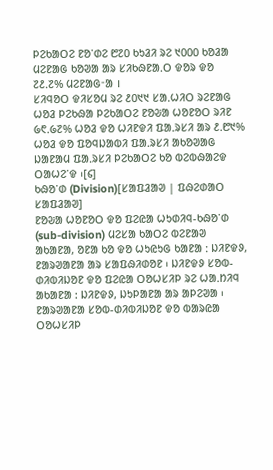ᱞᱮᱠᱟᱛᱮ ᱱᱚᱸᱰᱮ ᱘᱗᱐ ᱠᱩᱲᱤ ᱨᱮ ᱑᱐᱐᱐ ᱠᱚᱲᱟ ᱢᱮᱱᱟᱜ ᱠᱚᱣᱟ ᱟᱨ ᱥᱤᱠᱷᱱᱟᱹᱛ ᱫᱚᱨ ᱫᱚ ᱗᱒ᱹ᱗% ᱢᱮᱱᱟᱜᱼᱟ ।
ᱥᱤᱧᱚᱛ ᱫᱤᱥᱚᱢ ᱨᱮ ᱒᱐᱑᱑ ᱥᱟᱹᱦᱤᱛ ᱨᱮᱱᱟᱜ ᱦᱚᱲ ᱞᱮᱠᱷᱟ ᱞᱮᱠᱟᱛᱮ ᱱᱚᱶᱟ ᱦᱚᱱᱚᱛ ᱨᱤᱱ ᱙᱖ᱹ᱙᱗% ᱦᱚᱲ ᱫᱚ ᱦᱤᱱᱫᱤ ᱯᱟᱹᱨᱥᱤ ᱟᱨ ᱒ᱹ᱘᱑% ᱦᱚᱲ ᱫᱚ ᱯᱚᱧᱡᱟᱵᱤ ᱯᱟᱹᱨᱥᱤ ᱟᱠᱚᱣᱟᱜ ᱡᱟᱱᱟᱢ ᱯᱟᱹᱨᱥᱤ ᱞᱮᱠᱟᱛᱮ ᱠᱚ ᱵᱮᱵᱷᱟᱮᱫ ᱛᱟᱦᱮᱸᱫ ᱾[᱔]
ᱠᱷᱚᱸᱰ (Division)[ᱥᱟᱯᱲᱟᱣ | ᱯᱷᱮᱰᱟᱛ ᱥᱟᱯᱲᱟᱣ]
ᱱᱚᱶᱟ ᱦᱚᱱᱚᱛ ᱫᱚ ᱯᱮᱭᱟ ᱦᱩᱰᱤᱧ-ᱠᱷᱚᱸᱰ (sub-division) ᱢᱮᱥᱟ ᱠᱟᱛᱮ ᱵᱮᱱᱟᱣ ᱟᱠᱟᱱᱟ, ᱚᱱᱟ ᱠᱚ ᱫᱚ ᱦᱩᱭᱩᱜ ᱠᱟᱱᱟ ᱺ ᱡᱤᱱᱫᱽ, ᱱᱟᱨᱣᱟᱱᱟ ᱟᱨ ᱥᱟᱯᱷᱤᱰᱚᱱ ᱾ ᱡᱤᱱᱫᱽ ᱥᱚᱵ-ᱰᱤᱵᱤᱡᱚᱱ ᱫᱚ ᱯᱮᱭᱟ ᱛᱚᱦᱥᱤᱞ ᱨᱮ ᱦᱟᱹᱴᱤᱧ ᱟᱠᱟᱱᱟ : ᱡᱤᱱᱫᱽ, ᱡᱩᱞᱟᱱᱟ ᱟᱨ ᱟᱞᱮᱣᱟ ᱾ ᱱᱟᱨᱣᱟᱱᱟ ᱥᱚᱵ-ᱰᱤᱵᱤᱡᱚᱱ ᱫᱚ ᱵᱟᱨᱭᱟ ᱛᱚᱦᱥᱤᱞ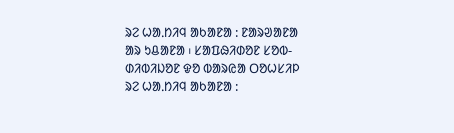ᱨᱮ ᱦᱟᱹᱴᱤᱧ ᱟᱠᱟᱱᱟ : ᱱᱟᱨᱣᱟᱱᱟ ᱟᱨ ᱩᱪᱟᱱᱟ ᱾ ᱥᱟᱯᱷᱤᱰᱚᱱ ᱥᱚᱵ-ᱰᱤᱵᱤᱡᱚᱱ ᱫᱚ ᱵᱟᱨᱭᱟ ᱛᱚᱦᱥᱤᱞ ᱨᱮ ᱦᱟᱹᱴᱤᱧ ᱟᱠᱟᱱᱟ :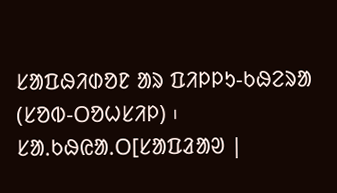ᱥᱟᱯᱷᱤᱰᱚᱱ ᱟᱨ ᱯᱤᱞᱞᱩ-ᱠᱷᱮᱨᱟ (ᱥᱚᱵ-ᱛᱚᱦᱥᱤᱞ) ᱾
ᱥᱟᱹᱠᱷᱭᱟᱹᱛ[ᱥᱟᱯᱲᱟᱣ |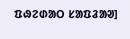ᱯᱷᱮᱰᱟᱛ ᱥᱟᱯᱲᱟᱣ]